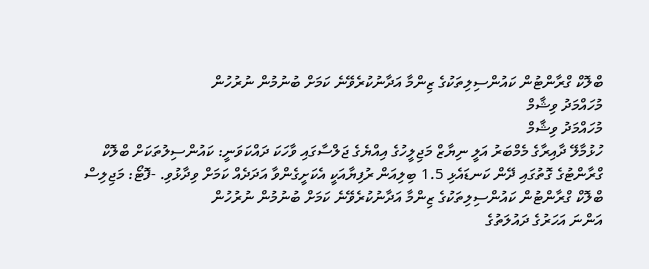ބްލޮކް ގްރާންޓުން ކައުންސިލިތަކުގެ ޒިންމާ އަދާނުކުރެވޭނެ ކަމަށް ބުނުމުން ނުރުހުން
މުހައްމަދު ވިޝާމް
މުހައްމަދު ވިޝާމް
ހުޅުމާލޭ ދާއިރާގެ މެމްބަރު އަލީ ނިޔާޒް މަޖިލީހުގެ އިއްޔެގެ ޖަލްސާގައި ވާހަކަ ދައްކަވަނީ: ކައުންސިލުތަކަށް ބްލޮކް ގްރާންޓުގެ ގޮތުގައި ދޭން ކަނޑައެޅި 1.5 ބިލިއަން ރުފިޔާއަކީ އެކަށީގެންވާ އަދަދެއް ކަމަށް ވިދާޅުވި. -ފޮޓޯ: މަޖިލިސް
ބްލޮކް ގްރާންޓުން ކައުންސިލިތަކުގެ ޒިންމާ އަދާނުކުރެވޭނެ ކަމަށް ބުނުމުން ނުރުހުން
އަންނަ އަހަރުގެ ދައުލަތުގެ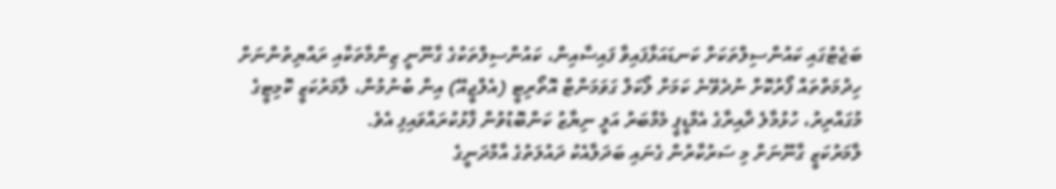ބަޖެޓުގައި ކައުންސިލްތަކަށް ކަނޑައަޅާފައިވާ ފައިސާއިން، ކައުންސިލްތަކުގެ ގާނޫނީ ޒިންމާތަކާއި ރައްޔިތުންނަށް ހިދުމަތްތައް ފޯރުކޮށް ނުދެވޭނެ ކަމަށް ލޯކަލް ގަވަމަންޓް އޮތޯރިޓީ (އެލްޖީއޭ) އިން ބުނުމުން، ލާމަރުކަޒީ ކޮމިޓީގެ މުގައްރިރު، ހުޅުމާލެ ދާއިރާގެ އެމްޑީޕީ މެމްބަރު އަލީ ނިޔާޒު ކަންބޮޑުވުން ފާޅުކުރައްވައިފި އެވެ.
ލާމަރުކަޒީ ގާނޫނަށް މި ސަރުކާރުން ގެނައި ބަދަލާއެކު ދައުލަތުގެ އާމްދަނީގެ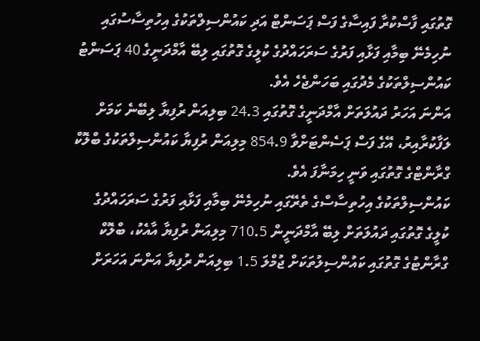ގޮތުގައި ފާސްކުރާ ފައިސާގެ ފަސް ޕަސަންޓް އަދި ކައުންސިލްތަކުގެ އިހުތިސާސުގައި ނުހިމެނޭ ބިމާއި ފަޅާއި ފަރުގެ ސަރަހައްދުގެ ކުލީގެ ގޮތުގައި ލިބޭ އާމްދަނީގެ 40 ޕަސަންޓު ކައުންސިލްތަކުގެ މެދުގައި ބަހަންޖެހެ އެވެ.
އަންނަ އަހަރު ދައުލަތަށް އާމްދަނީގެ ގޮތުގައި 24.3 ބިލިއަން ރުފިޔާ ލިބޭނެ ކަމަށް ލަފާކުރާއިރު، އޭގެ ފަސް ޕަސެންޓަށްވާ 854.9 މިލިއަން ރުފިޔާ ކައުންސިލްތަކުގެ ބްލޮކް ގްރާންޓްގެ ގޮތުގައި ވަނީ ހިމަނާފަ އެވެ.
ކައުންސިލްތަކުގެ އިހުތިސާސްގެ ތެރޭގައި ނުހިމެނޭ ބިމާއި ފަޅާއި ފަރުގެ ސަރަހައްދުގެ ކުލީގެ ގޮތުގައި ދައުލަތަށް ލިބޭ އާމްދަނީން 710.5 މިލިއަން ރުފިޔާ އާއެކު، ބްލޮކް ގްރާންޓުގެ ގޮތުގައި ކައުންސިލުތަކަށް ޖުމްލަ 1.5 ބިލިއަން ރުފިޔާ އަންނަ އަހަރަށް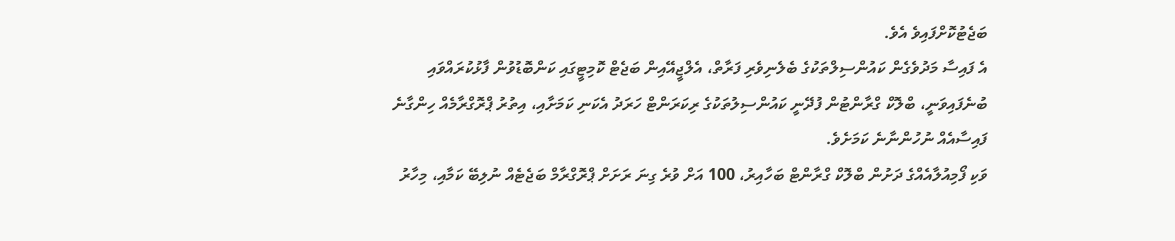ބަޖެޓުކޮށްފައިވެ އެވެ.
އެ ފައިސާ މަދުވެގެން ކައުންސިލްތަކުގެ ބެލެނިވެރި ފަރާތް، އެލްޖީއޭއިން ބަޖެޓް ކޮމިޓީގައި ކަންބޮޑުވުން ފާޅުކުރައްވައި ބުނެފައިވަނީ، ބްލޮކް ގްރާންޓުން ފުދޭނީ ކައުންސިލުތަކުގެ ރިކަރަންޓް ހަރަދު އެކަނި ކަމަށާއި، އިތުރު ޕްރޮގްރާމެއް ހިންގާނެ ފައިސާއެއް ނުހުންނާނެ ކަމަށެވެ.
ވަކި ފޯމިއުލާއެއްގެ ދަށުން ބްލޮކް ގްރާންޓް ބަހާއިރު، 100 އަށް ވުރެ ގިނަ ރަށަށް ޕްރޮގްރާމް ބަޖެޓެއް ނުލިބޭ ކަމާއި، މިހާރު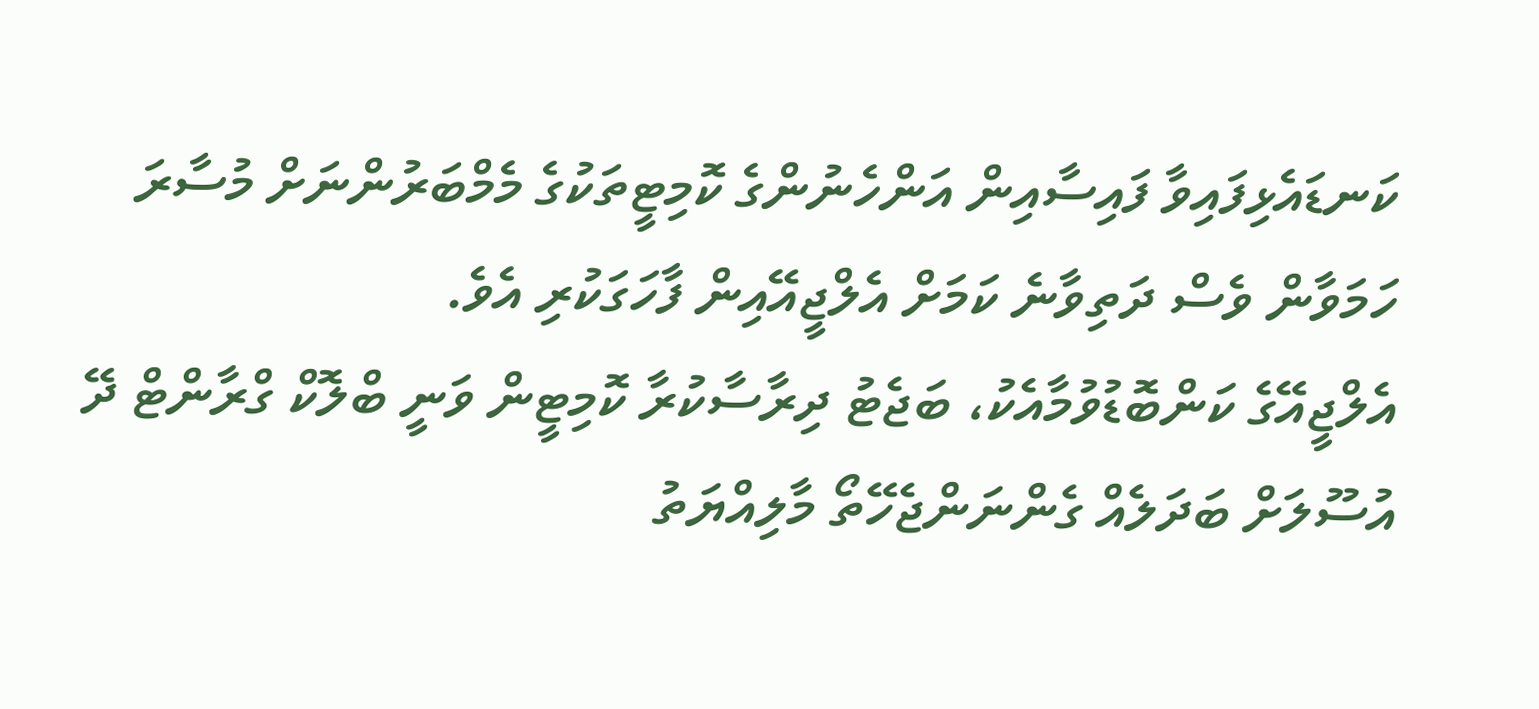ކަނޑައެޅިފައިވާ ފައިސާއިން އަންހެނުންގެ ކޮމިޓީތަކުގެ މެމްބަރުންނަށް މުސާރަ ހަމަވާން ވެސް ދަތިވާނެ ކަމަށް އެލްޖީއޭއިން ފާހަގަކުރި އެވެ.
އެލްޖީއޭގެ ކަންބޮޑުވުމާއެކު، ބަޖެޓު ދިރާސާކުރާ ކޮމިޓީން ވަނީ ބްލޮކް ގްރާންޓް ދޭ އުސޫލަށް ބަދަލެއް ގެންނަންޖެހޭތޯ މާލިއްޔަތު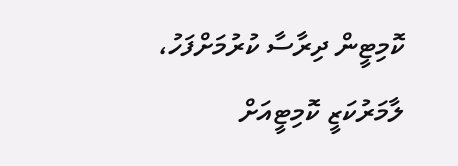ކޮމިޓީން ދިރާސާ ކުރުމަށްފަހު، ލާމަރުކަޒީ ކޮމިޓީއަށް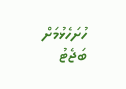ހުށަހެޅުމަށް ބަޖެޓު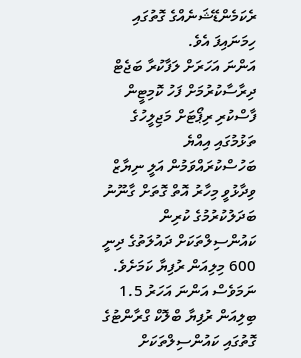ރެކަމެންޑޭޝަނެއްގެ ގޮތުގައި ހިމަނައިފަ އެވެ.
އަންނަ އަހަރަށް ލަފާކުރާ ބަޖެޓް ދިރާސާކުރުމަށް ފަހު ކޮމިޓީން ފާސްކުރި ރިޕޯޓަށް މަޖިލީހުގެ ތަޅުމުގައި އިއްޔެ ބަހުސްކުރައްވަމުން އަލީ ނިޔާޒް ވިދާޅުވީ މިހާރު އޮތް ގޮތަށް ގާނޫނު ބަދަލުކުރުމުގެ ކުރިން ކައުންސިލްތަކަށް ދައުލަތުގެ ދިނީ 600 މިލިއަން ރުފިޔާ ކަމަށެވެ. ނަމަވެސް އަންނަ އަހަރު 1.5 ބިލިއަން ރުފިޔާ ބްލޮކް ގްރާންޓުގެ ގޮތުގައި ކައުންސިލްތަކަށް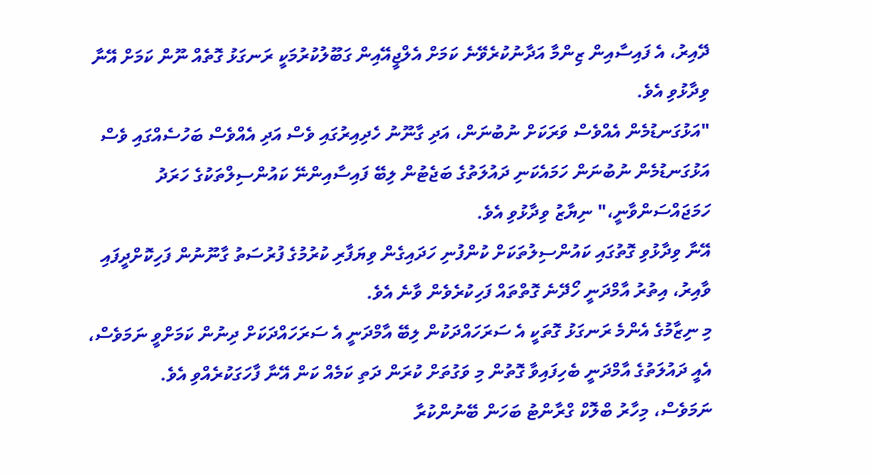ދޭއިރު، އެ ފައިސާއިން ޒިންމާ އަދާނުކުރެވޭނެ ކަމަށް އެލްޖީއޭއިން ގަބޫލުކުރުމަކީ ރަނގަޅު ގޮތެއް ނޫން ކަމަށް އޭނާ ވިދާޅުވި އެވެ.
"އަޅުގަނޑުމެން އެއްވެސް ވަރަކަށް ނުބުނަން، އަދި ގާނޫނު ހެދިއިރުގައި ވެސް އަދި އެއްވެސް ބަހުސެއްގައި ވެސް އަޅުގަނޑުމެން ނުބުނަން ހަމައެކަނި ދައުލަތުގެ ބަޖެޓުން ލިބޭ ފައިސާއިންނޭ ކައުންސިލްތަކުގެ ހަރަދު ހަމަޖައްސަންވާނީ،" ނިޔާޒު ވިދާޅުވި އެވެ.
އޭނާ ވިދާޅުވި ގޮތުގައި ކައުންސިލުތަކަށް ކުންފުނި ހަދައިގެން ވިޔަފާރި ކުރުމުގެ ފުރުސަތު ގާނޫނުން ފަހިކޮށްދީފައި ވާއިރު، އިތުރު އާމްދަނީ ހޯދޭނެ ގޮތްތައް ފަހިކުރެވެން ވާނެ އެވެ.
މި ނިޒާމުގެ އެންމެ ރަނގަޅު ގޮތަކީ އެ ސަރަހައްދަކުން ލިބޭ އާމްދަނީ އެ ސަރަހައްދަކަށް ދިނުން ކަމަށްވީ ނަމަވެސް، އެއީ ދައުލަތުގެ އާމްދަނީ ބެހިފައިވާ ގޮތުން މި ވަގުތަށް ކުރަން ދަތި ކަމެއް ކަން އޭނާ ފާހަގަކުރެއްވި އެވެ.
ނަމަވެސް، މިހާރު ބްލޮކް ގްރާންޓު ބަހަން ބޭނުންކުރާ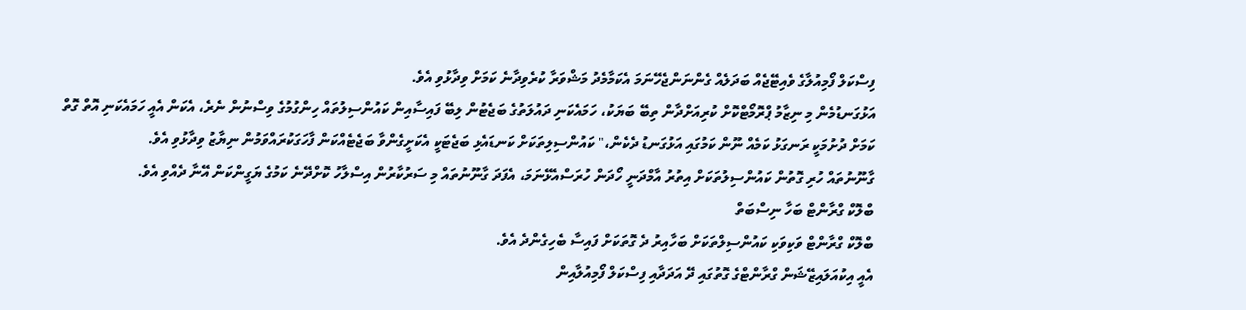ފިސްކަލް ފޯމިއުލާގެ ވެއިޓޭޖެއް ބަދަލެއް ގެންނަންޖެހޭނަމަ އެކަމާމެދު މަޝްވަރާ ކުރެވިދާނެ ކަމަށް ވިދާޅުވި އެވެ.
އަޅުގަނޑުމެން މި ނިޒާމު ޕްރޮމޯޓްކޮށް ކުރިއަށްދާން ތިބޭ ބަޔަކު، ހަމައެކަނި ދައުލަތުގެ ބަޖެޓުން ލިބޭ ފައިސާއިން ކައުންސިލުތައް ހިންގުމުގެ ވިސްނުން ނެރެ، އެކަން އެއީ ހަމައެކަނި އޮތް ގޮތް ކަމަށް ދުށުމަކީ ރަނގަޅު ކަމެއް ނޫން ކަމުގައި އަޅުގަނޑު ދެކެން،" ކައުންސިލިތަކަށް ކަނޑައެޅި ބަޖެޓަކީ އެކަށީގެންވާ ބަޖެޓެއްކަން ފާހަގަކުރައްވަމުން ނިޔާޒު ވިދާޅުވި އެވެ.
ގާނޫނުތައް ހުރި ގޮތުން ކައުންސިލުތަކަށް އިތުރު އާމްދަނީ ހޯދަން ހުރަސްއެޅޭނަމަ، އެފަދަ ގާނޫނުތައް މި ސަރުކާރުން އިސްލާހު ކޮށްދޭނެ ކަމުގެ ޔަގީންކަން އޭނާ ދެއްވި އެވެ.
ބްލޮކް ގްރާންޓް ބަހާ ނިސްބަތް
ބްލޮކް ގްރާންޓް ވަކިވަކި ކައުންސިލްތަކަށް ބަހާއިރު ދެ ގޮތަކަށް ފައިސާ ބެހިގެންދެ އެވެ.
އެއީ އިކުއަލައިޒޭޝަން ގްރާންޓްގެ ގޮތުގައި ދޭ އަދަދާއި ފިސްކަލް ފޯމިއުލާއިން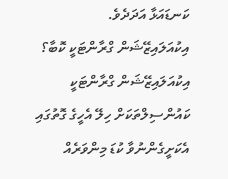ކަނޑައަޅާ އަދަދެވެ.
އިކުއަލައިޒޭޝަން ގްރާންޓަކީ ކޮބާ؟
އިކުއަލައިޒޭޝަން ގްރާންޓަކީ ކައުންސިލްތަކަށް ހިލޭ އެހީގެ ގޮތުގައި އެކަށީގެންނުވާ ކުޑަ މިންވަރެއް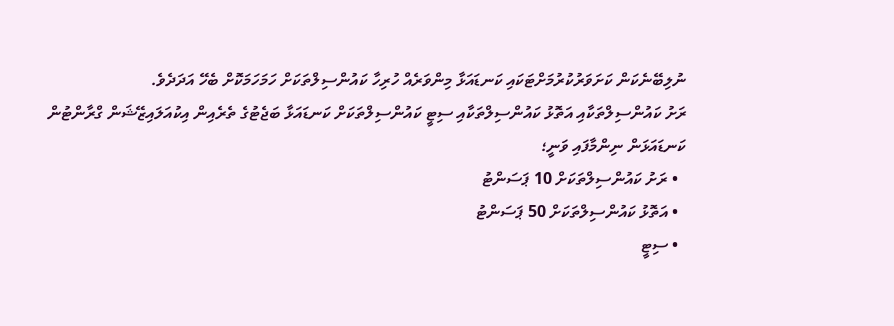ނުލިބޭނެކަން ކަށަވަރުކުރުމަށްޓަކައި ކަނޑައަޅާ މިންވަރެއް ހުރިހާ ކައުންސިލްތަކަށް ހަމަހަމަކޮށް ބެހޭ އަދަދެވެ.
ރަށު ކައުންސިލްތަކާއި އަތޮޅު ކައުންސިލްތަކާއި ސިޓީ ކައުންސިލްތަކަށް ކަނޑައަޅާ ބަޖެޓުގެ ތެރެއިން އިކުއަލައިޒޭޝަން ގްރާންޓުން ކަނޑައަޅަން ނިންމާފައި ވަނީ؛
  • ރަށު ކައުންސިލްތަކަށް 10 ޕަސަންޓު
  • އަތޮޅު ކައުންސިލްތަކަށް 50 ޕަސަންޓު
  • ސިޓީ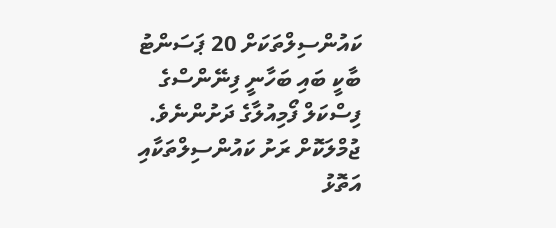ކައުންސިލްތަކަށް 20 ޕަސަންޓު
ބާކީ ބައި ބަހާނީ ފިނޭންސްގެ ފިސްކަލް ފޯމިއުލާގެ ދަށުންނެވެ.
ޖުމްލަކޮށް ރަށު ކައުންސިލްތަކާއި އަތޮޅު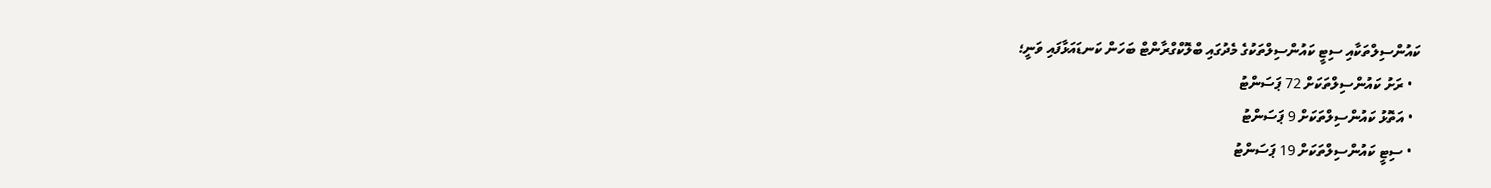ކައުންސިލްތަކާއި ސިޓީ ކައުންސިލްތަކުގެ މެދުގައި ބްލޮކްގްރާންޓް ބަހަން ކަނޑައަޅާފައި ވަނީ؛
  • ރަށު ކައުންސިލްތަކަށް 72 ޕަސަންޓު
  • އަތޮޅު ކައުންސިލްތަކަށް 9 ޕަސަންޓު
  • ސިޓީ ކައުންސިލްތަކަށް 19 ޕަސަންޓު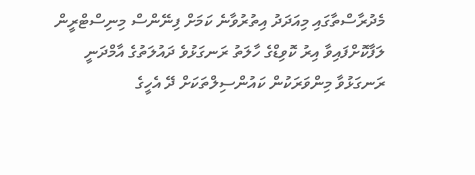މެދުރާސްތާގައި މިއަދަދު އިތުރުވާނެ ކަމަށް ފިނޭންސް މިނިސްޓްރީން ލަފާކޮށްފައިވާ އިރު ކޮވިޑްގެ ހާލަތު ރަނގަޅުވެ ދައުލަތުގެ އާމްދަނީ ރަނގަޅުވާ މިންވަރަކުން ކައުންސިލްތަކަށް ދޭ އެހީގެ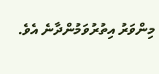މިންވަރު އިތުރުވަމުންދާނެ އެވެ.